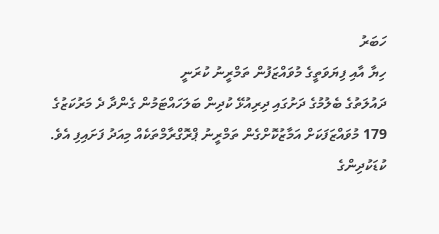ހަބަރު
ހިޔާ އާއި ފިޔަވަތީގެ މުވައްޒަފުން ތަމްރީނު ކުރަނީ
ދައުލަތުގެ ބެލުމުގެ ދަށުގައި ދިރިއުޅޭ ކުދިން ބަލަހައްޓަމުން ގެންދާ ދެ މަރުކަޒުގެ 179 މުވައްޒަފަކަށް އަމާޒުކޮށްގެން ތަމްރީނު ޕްރޮގްރާމްތަކެއް މިއަދު ފަށައިފި އެވެ.
ކުޑަކުދިންގެ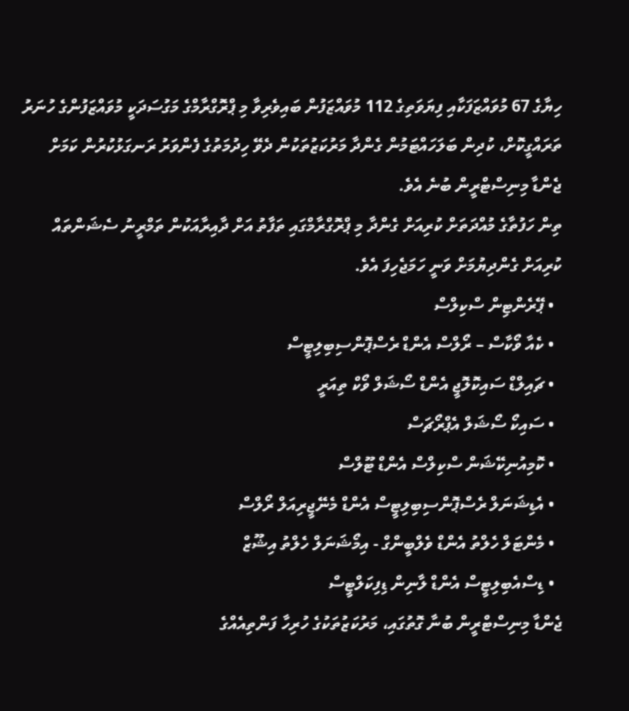ހިޔާގެ 67 މުވައްޒަފަކާއި ފިޔަވަތިގެ 112 މުވައްޒަފުން ބައިވެރިވާ މި ޕްރޮގްރާމްގެ މަގުސަދަކީ މުވައްޒަފުންގެ ހުނަރު ތަރައްގީކޮށް، ކުދިން ބަލަހައްޓަމުން ގެންދާ މަރުކަޒުތަކުން ދެވޭ ހިދުމަތުގެ ފެންވަރު ރަނގަޅުކުރުން ކަމަށް ޖެންޑާ މިނިސްޓްރީން ބުނެ އެވެ.
ތިން ހަފުތާގެ މުއްދަތަށް ކުރިއަށް ގެންދާ މި ޕްރޮގްރާމްގައި ތަފާތު އަށް ދާއިރާއަކުން ތަމްރީނު ސެޝަންތައް ކުރިއަށް ގެންދިޔުމަށް ވަނީ ހަމަޖެހިފަ އެވެ.
  • ޕޭރެންޓިން ސްކިލްސް
  • ކެއާ ވޯކާސް – ރޯލްސް އެންޑް ރެސްޕޮންސިބިލިޓީސް
  • ޗައިލްޑް ސައިކޮލޮޖީ އެންޑް ސޯޝަލް ވޯކް ތިއަރީ
  • ސައިކޯ ސޯޝަލް އެޕްރޯޗަސް
  • ކޮމިއުނިކޭޝަން ސްކިލްސް އެންޑް ޓޫލްސް
  • އެޑިޝަނަލް ރެސްޕޮންސިބިލިޓީސް އެންޑް މެނޭޖީރިއަލް ރޯލްސް
  • މެންޓަލް ހެލްތު އެންޑް ވެލްބީންގް - އިމޯޝަނަލް ހެލްތު އިޝޫޒް
  • ޑިސްއެބިލިޓީސް އެންޑް ލާނިން ޑިފިކަލްޓީސް
ޖެންޑާ މިނިސްޓްރީން ބުނާ ގޮތުގައި، މަރުކަޒުތަކުގެ ހުރިހާ ފަންތިއެއްގެ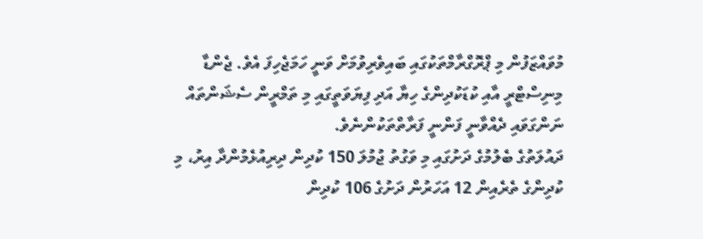މުވައްޒަފުން މި ޕްރޮގްރާމްތަކުގައި ބައިވެރިވުމަށް ވަނީ ހަމަޖެހިފަ އެވެ. ޖެންޑާ މިނިސްޓްރީ އާއި ކުޑަކުދިންގެ ހިޔާ އަދި ފިޔަވަތީގައި މި ތަމްރީން ސެޝަންތައް ނަންގަވައި ދެއްވާނީ ފަންނީ ފަރާތްތަކުންނެވެ.
ދައުލަތުގެ ބެލުމުގެ ދަށުގައި މި ވަގުތު ޖުމުލަ 150 ކުދިން ދިރިއުޅެމުންދާ އިރު، މި ކުދިންގެ ތެރެއިން 12 އަހަރުން ދަށުގެ 106 ކުދިން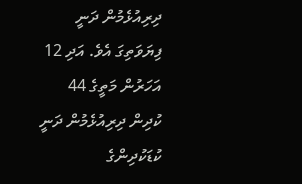ދިރިއުޅެމުން ދަނީ ފިޔަވަތިގަ އެވެ. އަދި 12 އަހަރުން މަތީގެ 44 ކުދިން ދިރިއުޅެމުން ދަނީ ކުޑަކުދިންގެ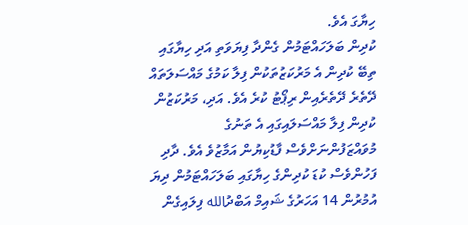ހިޔާގަ އެވެ.
ކުދިން ބަލަހައްޓަމުން ގެންދާ ފިޔަވަތި އަދި ހިޔާގައި ތިބޭ ކުދިން އެ މަރުކަޒުތަކުން ފިލާ ކަމުގެ މައްސަލަތައް ދޭތެރެ ދޭތެރެއިން ރިޕޯޓު ކުރެ އެވެ. އަދި، މަރުކަޒުން ކުދިން ފިލާ މައްސަލައިގައި އެ ތަނުގެ މުވައްޒަފުންނަށްވެސް ފާޑުކިޔުން އަމާޒުވެ އެވެ. ދާދި ފަހުންވެސް ކުޑަ ކުދިންގެ ހިޔާގައި ބަލަހައްޓަމުން ދިޔަ އުމުރުން 14 އަހަރުގެ ޝައިމް އަބްދުالله ފިލައިގެން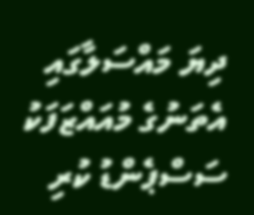ދިޔަ މައްސަލާގައި އެތަނުގެ މުއައްޒަފަކު ސަސްޕެންޑު ކުރި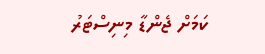ކަމަށް ޖެންޑާ މިނިސްޓަރު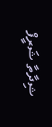ޝިދާތާ ޝަރީފް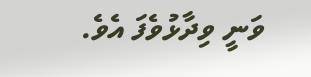ވަނީ ވިދާޅުވެފަ އެވެ.